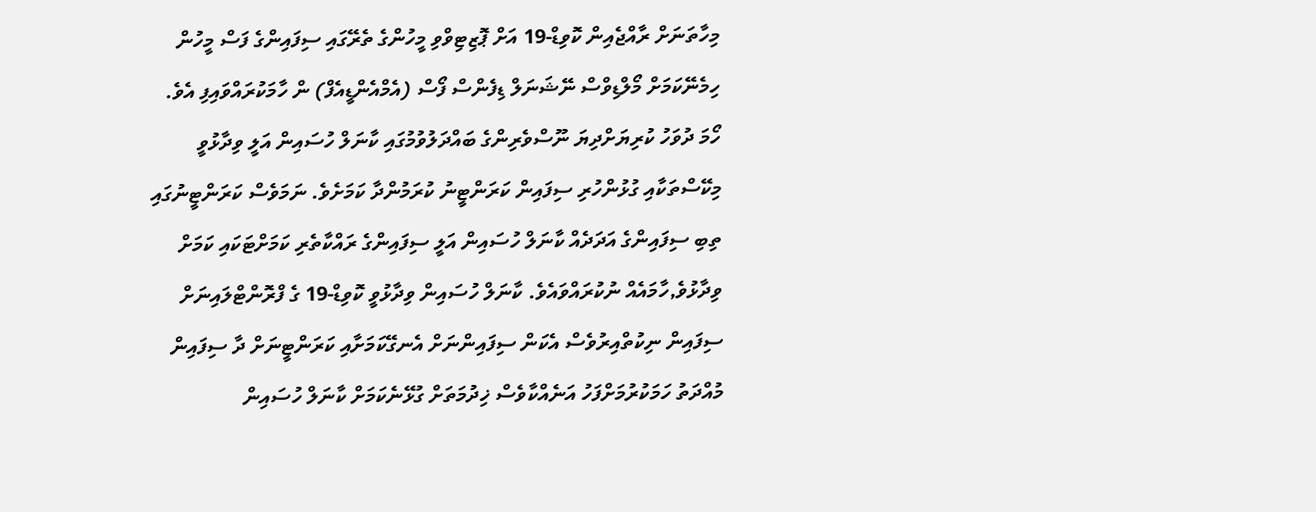މިހާތަނަށް ރާއްޖެއިން ކޮވިޑް-19 އަށް ޕޮޒިޓިވްވި މީހުންގެ ތެރޭގައި ސިފައިންގެ ފަސް މީހުން ހިމެނޭކަމަށް މޯލްޑިވްސް ނޭޝަނަލް ޑިފެންސް ފޯސް (އެމްއެންޑީއެފް) ން ހާމަކުރައްވައިފި އެވެ.
ހޯމަ ދުވަހު ކުރިޔަށްދިޔަ ނޫސްވެރިންގެ ބައްދަލުވުމުގައި ކާނަލް ހުސައިން އަލީ ވިދާޅުވީ މިކޭސްތަކާއި ގުޅުންހުރި ސިފައިން ކަރަންޓީނު ކުރަމުންދާ ކަމަށެވެ. ނަމަވެސް ކަރަންޓީނުގައި ތިބި ސިފައިންގެ އަދަދެއް ކާނަލް ހުސައިން އަލީ ސިފައިންގެ ރައްކާތެރި ކަމަށްޓަކައި ކަމަށް ވިދާޅުވެ,ހާމައެއް ނުކުރައްވައެވެ. ކާނަލް ހުސައިން ވިދާޅުވީ ކޮވިޑް-19 ގެ ފްރޮންޓްލައިނަށް ސިފައިން ނިކުތްއިރުވެސް އެކަން ސިފައިންނަށް އެނގޭކަމަށާއި ކަރަންޓީނަށް ދާ ސިފައިން މުއްދަތު ހަމަކުރުމަށްފަހު އަނެއްކާވެސް ޚިދުމަތަށް ގުޅޭނެކަމަށް ކާނަލް ހުސައިން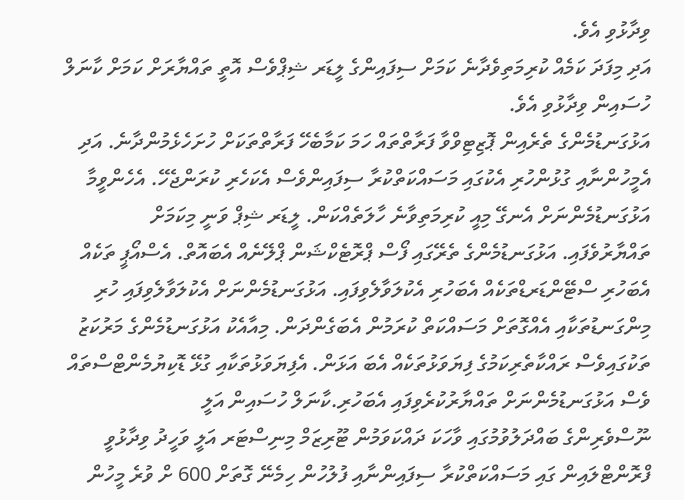ވިދާޅުވި އެވެ.
އަދި މިފަދަ ކަމެއް ކުރިމަތިވެދާނެ ކަމަށް ސިފައިންގެ ލީޑަރ ޝިޕްވެސް އޮތީ ތައްޔާރަށް ކަމަށް ކާނަލް ހުސައިން ވިދާޅުވި އެވެ.
އަޅުގަނޑުމެންގެ ތެރެއިން ޕޮޒިޓިވްވާ ފަރާތްތައް ހަމަ ކަމާބެހޭ ފަރާތްތަކަށް ހުށަހެޅެމުންދާނެ. އަދި އެމީހުންނާއި ގުޅުންހުރި އެކުގައި މަސައްކަތްކުރާ ސިފައިންވެސް އެކަހެރި ކުރަންޖެހޭ. އެހެންވީމާ އަޅުގަނޑުމެންނަށް އެނގޭ މިއީ ކުރިމަތިވާނެ ހާލަތެއްކަން. ލީޑަރ ޝިޕް ވަނީ މިކަމަށް ތައްޔާރުވެފައި. އަޅުގަނޑުމެންގެ ތެރޭގައި ފޯސް ޕްރޮޓެކްޝަން ޕްލޭނެއް އެބައޮތް. އެސްއޯޕީ ތަކެއް އެބަހުރި ސްޓޭންޑަރޑްތަކެއް އެބަހުރި އެކުލަވާލެވިފައި. އަޅުގަނޑުމެންނަށް އެކުލަވާލެވިފައި ހުރި މިންގަނޑުތަކާއި އެއްގޮތަށް މަސައްކަތް ކުރަމުން އެބަގެންދަން. މިއާއެކު އަޅުގަނޑުމެންގެ މަރުކަޒު ތަކުގައިވެސް ރައްކާތެރިކަމުގެ ފިޔަވަޅުތަކެއް އެބަ އަޅަން. އެފިޔަވަޅުތަކާއި ގުޅޭ ޑޮކިޔުމެންޓްސްތައް ވެސް އަޅުގަނޑުމެންނަށް ތައްޔާރުކުރެވިފައި އެބަހުރި.ކާނަލް ހުސައިން އަލީ
ނޫސްވެރިންގެ ބައްދަލުވުމުގައި ވާހަކަ ދައްކަވަމުން ޓޫރިޒަމް މިނިސްޓަރ އަލީ ވަހީދު ވިދާޅުވީ ފްރޮންޓްލައިން ގައި މަސައްކަތްކުރާ ސިފައިންނާއި ފުލުހުން ހިމެނޭ ގޮތަށް 600 ށް ވުރެ މީހުން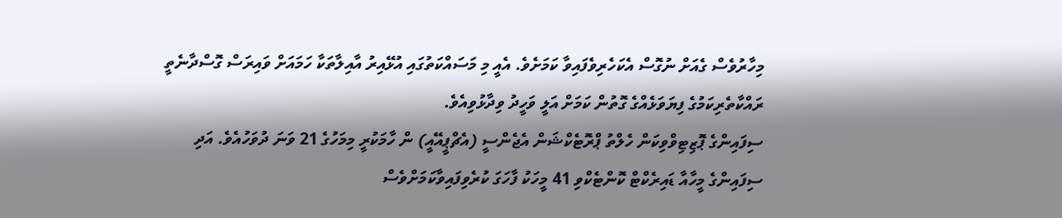މިހާރުވެސް ގެއަށް ނުގޮސް އެކަހެރިވެފައިވާ ކަމަށެވެ. އެއީ މި މަސައްކަތުގައި އުޅޭއިރު އާއިލާތަކާ ހަމައަށް ވައިރަސް ގޮސްދާނެތީ ރައްކާތެރިކަމުގެ ފިޔަވަޅެއްގެ ގޮތުން ކަމަށް އަލީ ވަހީދު ވިދާޅުވިއެވެ.
ސިފައިންގެ ޕޮޒިޓިވްވިކަން ހެލްތު ޕްރޮޓެކްޝަން އެޖެންސީ (އެޗްޕީއޭއީ) ން ހާމަކުރީ މިމަހުގެ 21 ވަނަ ދުވަހުއެވެ. އަދި ސިފައިންގެ މީހާއާ ޑައިރެކްޓް ކޮންޓެކްވި 41 މީހަކު ފާހަގަ ކުރެވިފައިވާކަމަށްވެސް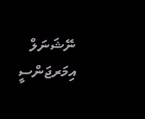ނޭޝަނަލް އިމަރޖަންސީ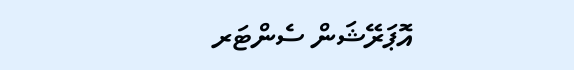އޮޕަރޭޝަން ސެންޓަރ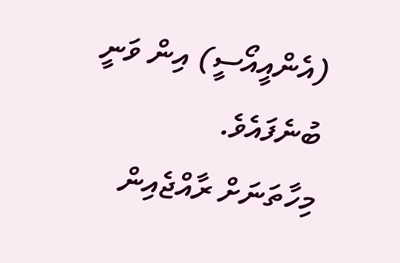(އެންއީއޯސީ) އިން ވަނީ ބުނެފައެވެ.
މިހާތަނަށް ރާއްޖެއިން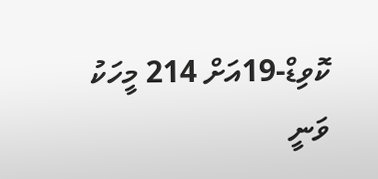ކޮވިޑް-19އަށް 214 މީހަކު ވަނީ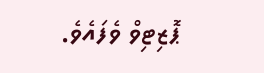ޕޮޒިޓިވް ވެފައެވެ.